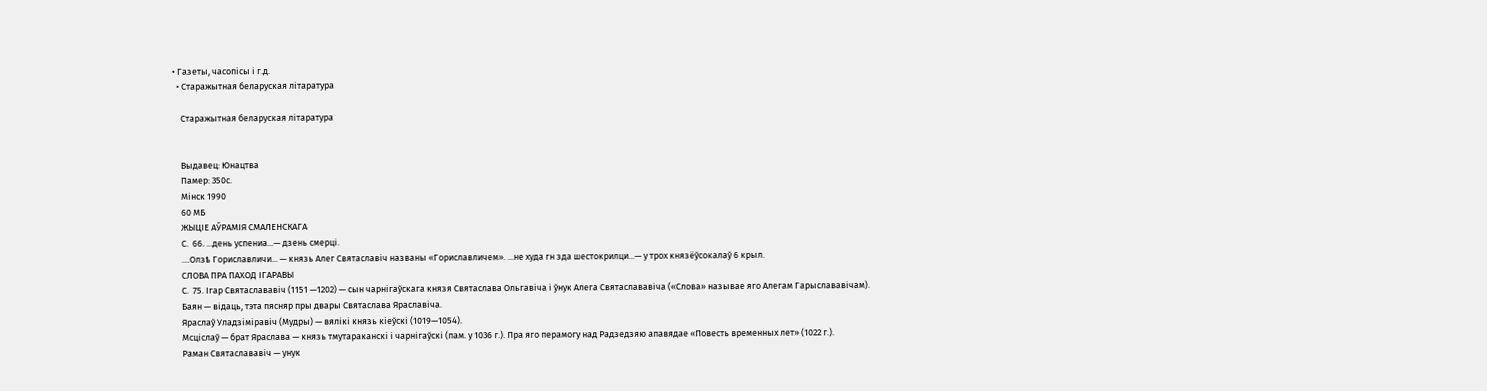• Газеты, часопісы і г.д.
  • Старажытная беларуская літаратура

    Старажытная беларуская літаратура


    Выдавец: Юнацтва
    Памер: 350с.
    Мінск 1990
    60 МБ
    ЖЫЦІЕ АЎРАМІЯ СМАЛЕНСКАГА
    С.  66. ...день успениа...— дзень смерці.
    ....Олзѣ Гориславличи... — князь Алег Святаславіч названы «Гориславличем». ...не худа гн зда шестокрилци...— у трох князёўсокалаў 6 крыл.
    СЛОВА ПРА ПАХОД ІГАРАВЫ
    С.  75. Ігар Святаслававіч (1151 —1202) — сын чарнігаўскага князя Святаслава Ольгавіча і ўнук Алега Святаслававіча («Слова» называе яго Алегам Гарыслававічам).
    Баян — відаць, тэта пясняр пры двары Святаслава Яраславіча.
    Яраслаў Уладзіміравіч (Мудры) — вялікі князь кіеўскі (1019—1054).
    Мсціслаў — брат Яраслава — князь тмутараканскі і чарнігаўскі (пам. у 1036 г.). Пра яго перамогу над Радзедзяю апавядае «Повесть временных лет» (1022 г.).
    Раман Святаслававіч — унук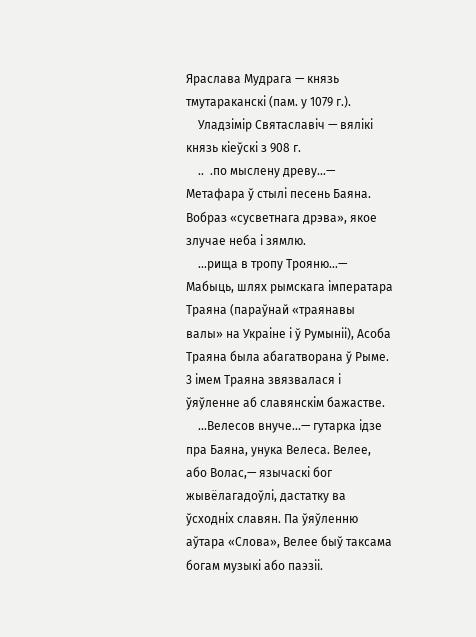Яраслава Мудрага — князь тмутараканскі (пам. у 1079 г.).
    Уладзімір Святаславіч — вялікі князь кіеўскі з 908 г.
    ..  .по мыслену древу...— Метафара ў стылі песень Баяна. Вобраз «сусветнага дрэва», якое злучае неба і зямлю.
    ...рища в тропу Трояню...— Мабыць, шлях рымскага імператара Траяна (параўнай «траянавы валы» на Украіне і ў Румыніі), Асоба Траяна была абагатворана ў Рыме. 3 імем Траяна звязвалася і ўяўленне аб славянскім бажастве.
    ...Велесов внуче...— гутарка ідзе пра Баяна, унука Велеса. Велее, або Волас,— язычаскі бог жывёлагадоўлі, дастатку ва ўсходніх славян. Па ўяўленню аўтара «Слова», Велее быў таксама богам музыкі або паэзіі.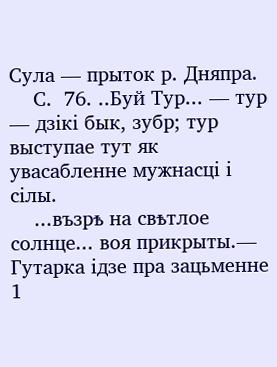Сула — прыток р. Дняпра.
    С.  76. ..Буй Тур... — тур — дзікі бык, зубр; тур выступае тут як увасабленне мужнасці і сілы.
    ...възрѣ на свѣтлое солнце... воя прикрыты.— Гутарка ідзе пра зацьменне 1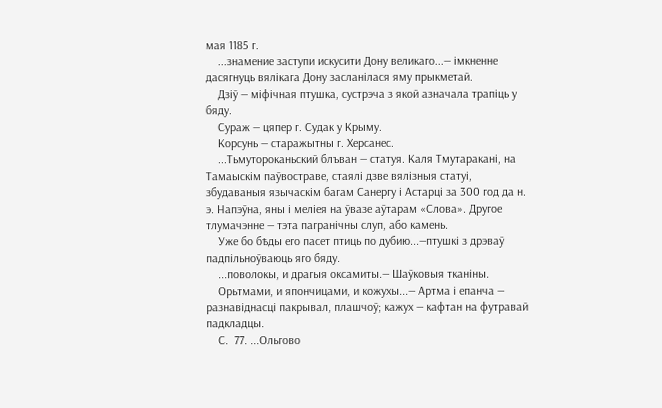мая 1185 г.
    ...знамение заступи искусити Дону великаго...— імкненне дасягнуць вялікага Дону засланілася яму прыкметай.
    Дзіў — міфічная птушка, сустрэча з якой азначала трапіць у бяду.
    Сураж — цяпер г. Судак у Крыму.
    Корсунь — старажытны г. Херсанес.
    ...Тьмутороканьский блъван — статуя. Каля Тмутаракані, на Тамаыскім паўвостраве, стаялі дзве вялізныя статуі, збудаваныя язычаскім багам Санергу і Астарці за 300 год да н. э. Напэўна, яны і меліея на ўвазе аўтарам «Слова». Другое тлумачэнне — тэта пагранічны слуп, або камень.
    Уже бо бѣды его пасет птиць по дубию...—птушкі з дрэваў падпільноўваюць яго бяду.
    ...поволокы, и драгыя оксамиты.— Шаўковыя тканіны.
    Орьтмами, и япончицами, и кожухы...— Артма і епанча — разнавіднасці пакрывал, плашчоў; кажух — кафтан на футравай падкладцы.
    С.  77. ...Ольгово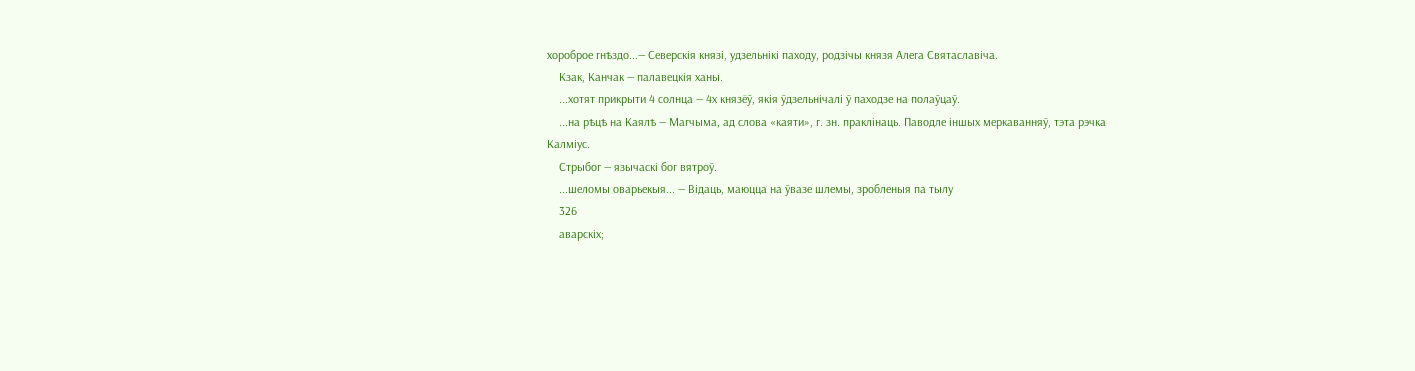хороброе гнѣздо...— Северскія князі, удзельнікі паходу, родзічы князя Алега Святаславіча.
    Кзак, Канчак — палавецкія ханы.
    ...хотят прикрыти 4 солнца — 4х князёў, якія ўдзельнічалі ў паходзе на полаўцаў.
    ...на рѣцѣ на Каялѣ — Магчыма, ад слова «каяти», г. зн. праклінаць. Паводле іншых меркаванняў, тэта рэчка Калміус.
    Стрыбог — язычаскі бог вятроў.
    ...шеломы оварьекыя... — Відаць, маюцца на ўвазе шлемы, зробленыя па тылу
    326
    аварскіх;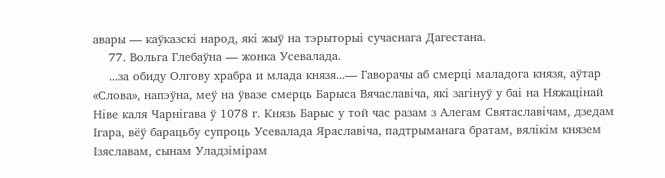авары — каўказскі народ, які жыў на тэрыторыі сучаснага Дагестана.
    77. Вольга Глебаўна — жонка Усевалада.
    ...за обиду Олгову храбра и млада князя...— Гаворачы аб смерці маладога князя, аўтар «Слова», напэўна, меў на ўвазе смерць Барыса Вячаславіча, які загінуў у баі на Няжацінай Ніве каля Чарнігава ў 1078 г. Князь Барыс у той час разам з Алегам Святаславічам, дзедам Ігара, вёў барацьбу супроць Усевалада Яраславіча, падтрыманага братам, вялікім князем Ізяславам, сынам Уладзімірам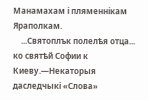Манамахам і пляменнікам Яраполкам.
    ...Святоплък полелѣя отца... ко святѣй Софии к Киеву.—Некаторыя даследчыкі «Слова»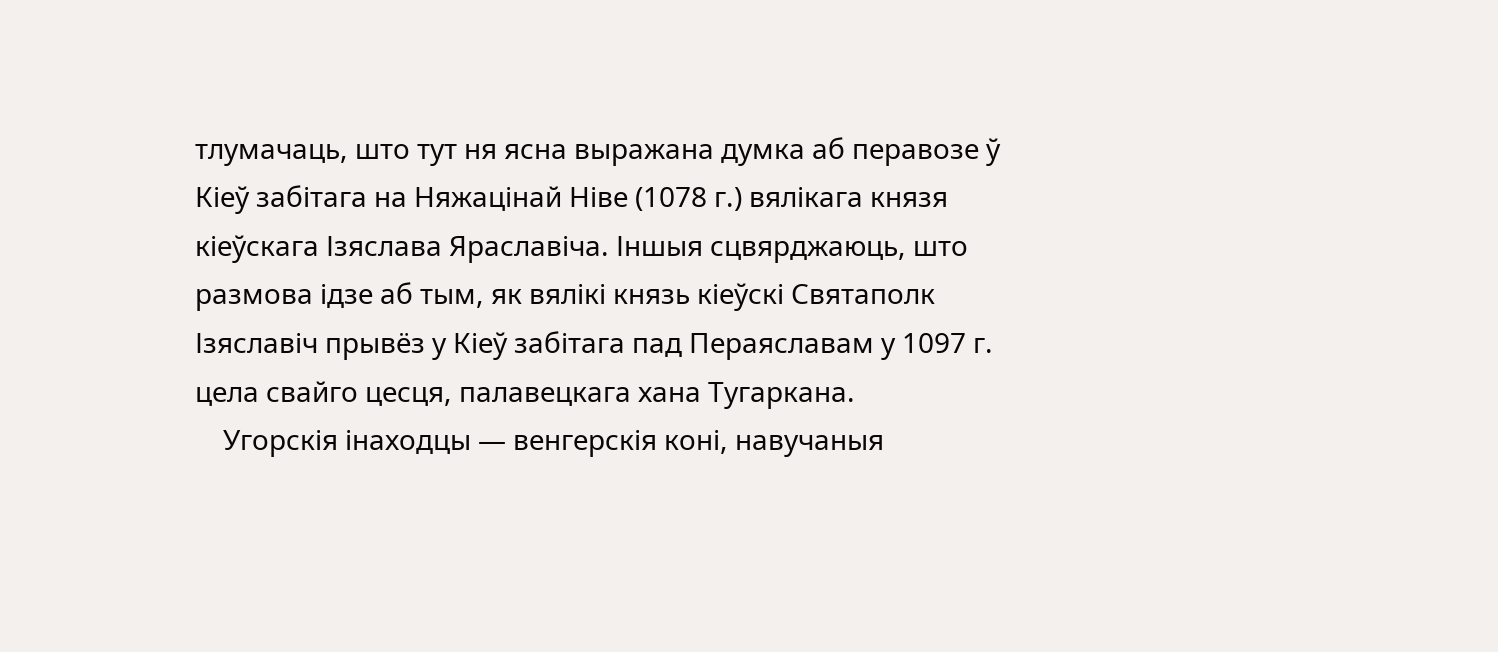тлумачаць, што тут ня ясна выражана думка аб перавозе ў Кіеў забітага на Няжацінай Ніве (1078 г.) вялікага князя кіеўскага Ізяслава Яраславіча. Іншыя сцвярджаюць, што размова ідзе аб тым, як вялікі князь кіеўскі Святаполк Ізяславіч прывёз у Кіеў забітага пад Пераяславам у 1097 г. цела свайго цесця, палавецкага хана Тугаркана.
    Угорскія інаходцы — венгерскія коні, навучаныя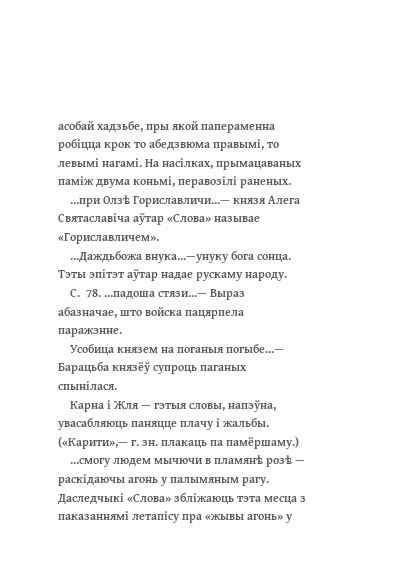асобай хадзьбе, пры якой папераменна робіцца крок то абедзвюма правымі, то левымі нагамі. На насілках, прымацаваных паміж двума коньмі, перавозілі раненых.
    ...при Олзѣ Гориславличи...— князя Алега Святаславіча аўтар «Слова» называе «Гориславличем».
    ...Даждьбожа внука...—унуку бога сонца. Тэты эпітэт аўтар надае рускаму народу.
    С.  78. ...падоша стязи...— Выраз абазначае, што войска пацярпела паражэнне.
    Усобица князем на поганыя погыбе...— Барацьба князёў супроць паганых спынілася.
    Карна і Жля — гэтыя словы, напэўна, увасабляюць паняцце плачу і жальбы. («Карити»,— г. зн. плакаць па памёршаму.)
    ...смогу людем мычючи в пламянѣ розѣ — раскідаючы агонь у палымяным рагу. Даследчыкі «Слова» збліжаюць тэта месца з паказаннямі летапісу пра «жывы агонь» у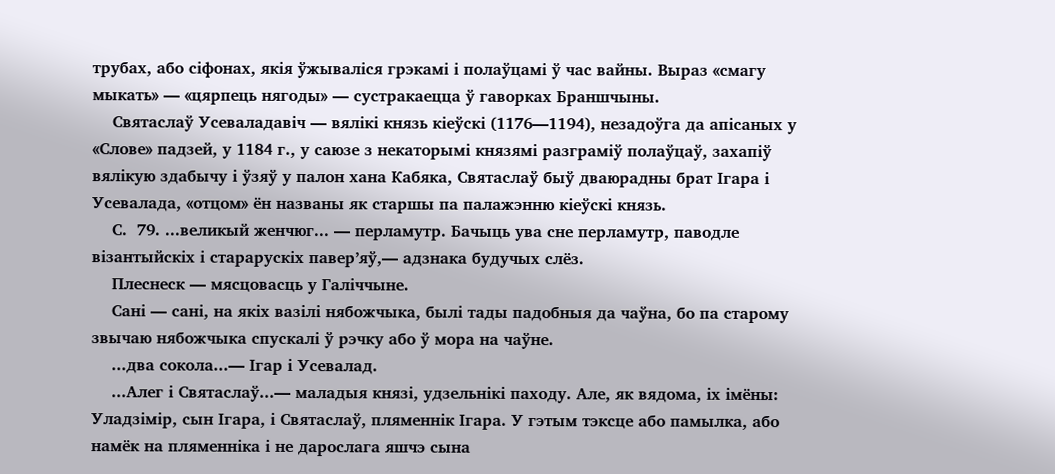трубах, або сіфонах, якія ўжываліся грэкамі і полаўцамі ў час вайны. Выраз «смагу мыкать» — «цярпець нягоды» — сустракаецца ў гаворках Браншчыны.
    Святаслаў Усеваладавіч — вялікі князь кіеўскі (1176—1194), незадоўга да апісаных у «Слове» падзей, у 1184 г., у саюзе з некаторымі князямі разграміў полаўцаў, захапіў вялікую здабычу і ўзяў у палон хана Кабяка, Святаслаў быў дваюрадны брат Ігара і Усевалада, «отцом» ён названы як старшы па палажэнню кіеўскі князь.
    С.  79. ...великый женчюг... — перламутр. Бачыць ува сне перламутр, паводле візантыйскіх і старарускіх павер’яў,— адзнака будучых слёз.
    Плеснеск — мясцовасць у Галіччыне.
    Сані — сані, на якіх вазілі нябожчыка, былі тады падобныя да чаўна, бо па старому звычаю нябожчыка спускалі ў рэчку або ў мора на чаўне.
    ...два сокола...— Ігар і Усевалад.
    ...Алег і Святаслаў...— маладыя князі, удзельнікі паходу. Але, як вядома, іх імёны: Уладзімір, сын Ігара, і Святаслаў, пляменнік Ігара. У гэтым тэксце або памылка, або намёк на пляменніка і не дарослага яшчэ сына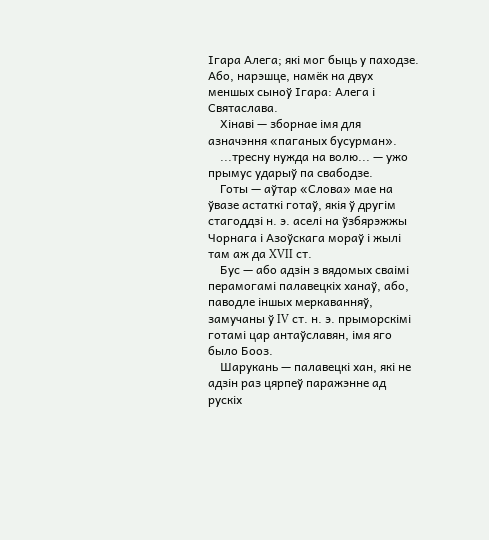Ігара Алега; які мог быць у паходзе. Або, нарэшце, намёк на двух меншых сыноў Ігара: Алега і Святаслава.
    Хінаві — зборнае імя для азначэння «паганых бусурман».
    ...тресну нужда на волю... — ужо прымус ударыў па свабодзе.
    Готы — аўтар «Слова» мае на ўвазе астаткі готаў, якія ў другім стагоддзі н. э. аселі на ўзбярэжжы Чорнага і Азоўскага мораў і жылі там аж да XVII ст.
    Бус — або адзін з вядомых сваімі перамогамі палавецкіх ханаў, або, паводле іншых меркаванняў, замучаны ў IV ст. н. э. прыморскімі готамі цар антаўславян, імя яго было Бооз.
    Шарукань — палавецкі хан, які не адзін раз цярпеў паражэнне ад рускіх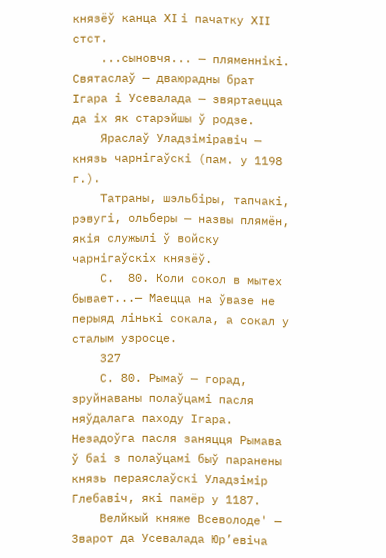князёў канца XI і пачатку XII стст.
    ...сыновчя... — пляменнікі. Святаслаў — дваюрадны брат Ігара і Усевалада — звяртаецца да іх як старэйшы ў родзе.
    Яраслаў Уладзіміравіч — князь чарнігаўскі (пам. у 1198 г.).
    Татраны, шэльбіры, тапчакі, рэвугі, ольберы — назвы плямён, якія служылі ў войску чарнігаўскіх князёў.
    С.  80. Коли сокол в мытех бывает...— Маецца на ўвазе не перыяд лінькі сокала, а сокал у сталым узросце.
    327
    С. 80. Рымаў — горад, зруйнаваны полаўцамі пасля няўдалага паходу Ігара. Незадоўга пасля заняцця Рымава ў баі з полаўцамі быў паранены князь пераяслаўскі Уладзімір Глебавіч, які памёр у 1187.
    Велйкый княже Всеволоде' — Зварот да Усевалада Юр’евіча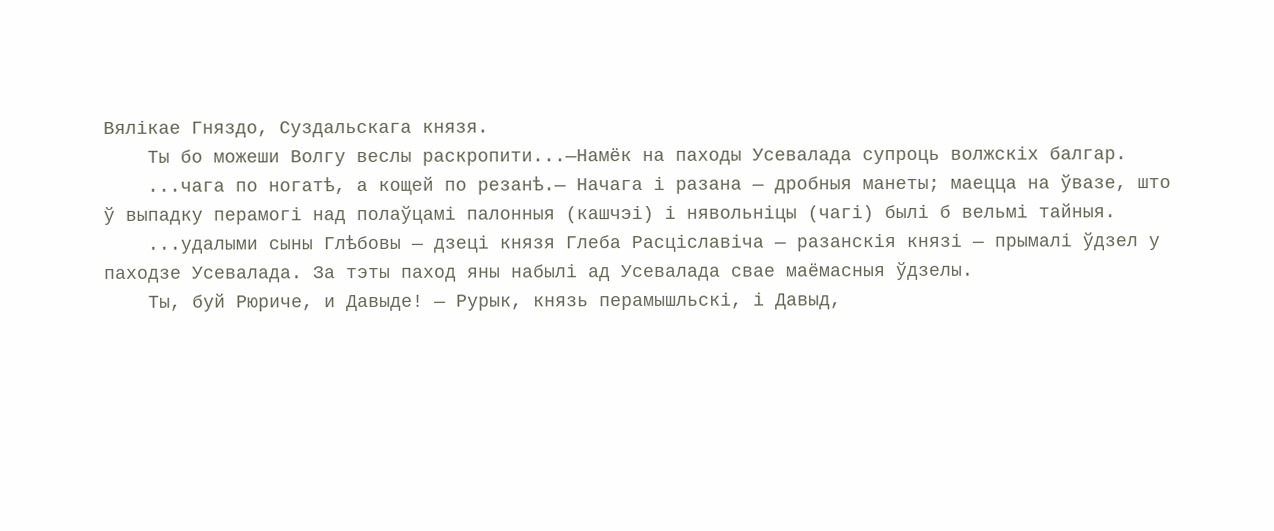Вялікае Гняздо, Суздальскага князя.
    Ты бо можеши Волгу веслы раскропити...—Намёк на паходы Усевалада супроць волжскіх балгар.
    ...чага по ногатѣ, а кощей по резанѣ.— Начага і разана — дробныя манеты; маецца на ўвазе, што ў выпадку перамогі над полаўцамі палонныя (кашчэі) і нявольніцы (чагі) былі б вельмі тайныя.
    ...удалыми сыны Глѣбовы — дзеці князя Глеба Расціславіча — разанскія князі — прымалі ўдзел у паходзе Усевалада. За тэты паход яны набылі ад Усевалада свае маёмасныя ўдзелы.
    Ты, буй Рюриче, и Давыде! — Рурык, князь перамышльскі, і Давыд,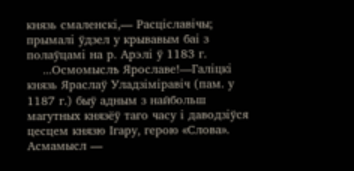князь смаленскі,— Расціславічы; прымалі ўдзел у крывавым баі з полаўцамі на р. Арэлі ў 1183 г.
    ...Осмомыслѣ Ярославе!—Галіцкі князь Яраслаў Уладзіміравіч (пам. у 1187 г.) быў адным з найбольш магутных князёў таго часу і даводзіўся цесцем князю Ігару, герою «Слова». Асмамысл —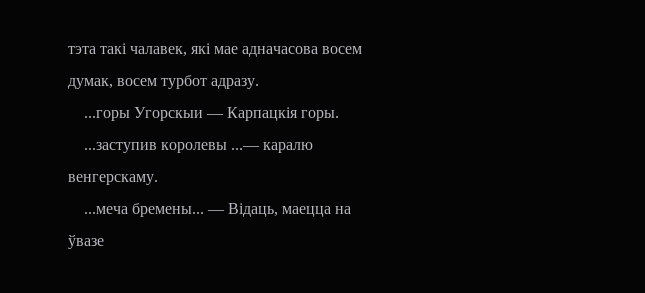тэта такі чалавек, які мае адначасова восем думак, восем турбот адразу.
    ...горы Угорскыи — Карпацкія горы.
    ...заступив королевы ...— каралю венгерскаму.
    ...меча бремены... — Відаць, маецца на ўвазе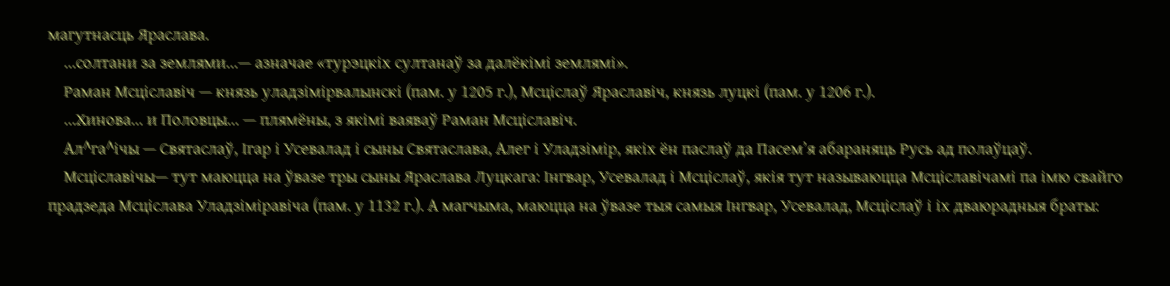магутнасць Яраслава.
    ...солтани за землями...— азначае «турэцкіх султанаў за далёкімі землямі».
    Раман Мсціславіч — князь уладзімірвалынскі (пам. у 1205 г.), Мсціслаў Яраславіч, князь луцкі (пам. у 1206 г.).
    ...Хинова... и Половцы... — плямёны, з якімі ваяваў Раман Мсціславіч.
    Ал^га^ічы — Святаслаў, Ігар і Усевалад і сыны Святаслава, Алег і Уладзімір, якіх ён паслаў да Пасем’я абараняць Русь ад полаўцаў.
    Мсціславічы— тут маюцца на ўвазе тры сыны Яраслава Луцкага: Інгвар, Усевалад і Мсціслаў, якія тут называюцца Мсціславічамі па імю свайго прадзеда Мсціслава Уладзіміравіча (пам. у 1132 г.). А магчыма, маюцца на ўвазе тыя самыя Інгвар, Усевалад, Мсціслаў і іх дваюрадныя браты: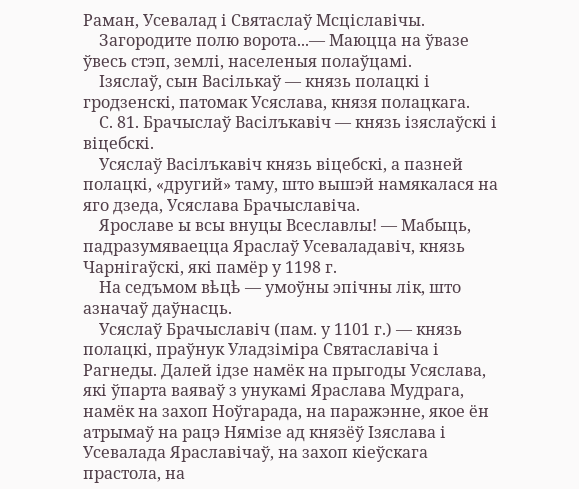Раман, Усевалад і Святаслаў Мсціславічы.
    Загородите полю ворота...— Маюцца на ўвазе ўвесь стэп, землі, населеныя полаўцамі.
    Ізяслаў, сын Васількаў — князь полацкі і гродзенскі, патомак Усяслава, князя полацкага.
    С. 81. Брачыслаў Васілъкавіч — князь ізяслаўскі і віцебскі.
    Усяслаў Васілъкавіч князь віцебскі, а пазней полацкі, «другий» таму, што вышэй намякалася на яго дзеда, Усяслава Брачыславіча.
    Ярославе ы всы внуцы Всеславлы! — Мабыць, падразумяваецца Яраслаў Усеваладавіч, князь Чарнігаўскі, які памёр у 1198 г.
    На седъмом вѣцѣ — умоўны эпічны лік, што азначаў даўнасць.
    Усяслаў Брачыславіч (пам. у 1101 г.) — князь полацкі, праўнук Уладзіміра Святаславіча і Рагнеды. Далей ідзе намёк на прыгоды Усяслава, які ўпарта ваяваў з унукамі Яраслава Мудрага, намёк на захоп Ноўгарада, на паражэнне, якое ён атрымаў на рацэ Нямізе ад князёў Ізяслава і Усевалада Яраславічаў, на захоп кіеўскага прастола, на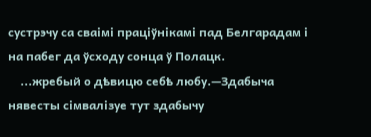сустрэчу са сваімі праціўнікамі пад Белгарадам і на пабег да ўсходу сонца ў Полацк.
    ...жребый о дѣвицю себѣ любу.—Здабыча нявесты сімвалізуе тут здабычу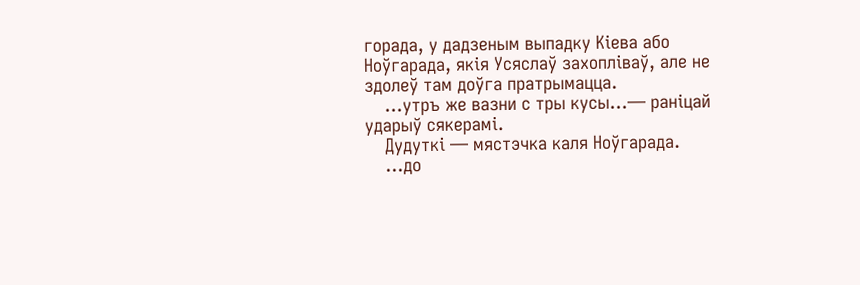горада, у дадзеным выпадку Кіева або Ноўгарада, якія Усяслаў захопліваў, але не здолеў там доўга пратрымацца.
    ...утръ же вазни с тры кусы...— раніцай ударыў сякерамі.
    Дудуткі — мястэчка каля Ноўгарада.
    ...до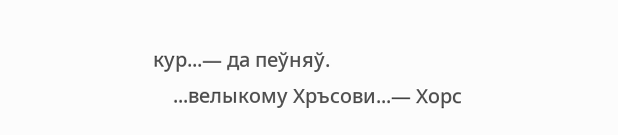кур...— да пеўняў.
    ...велыкому Хръсови...— Хорс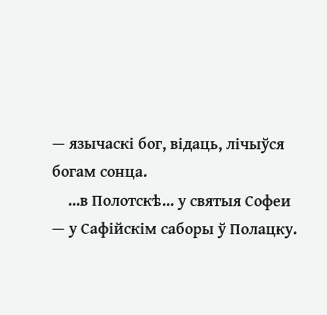— язычаскі бог, відаць, лічыўся богам сонца.
    ...в Полотскѣ... у святыя Софеи — у Сафійскім саборы ў Полацку.